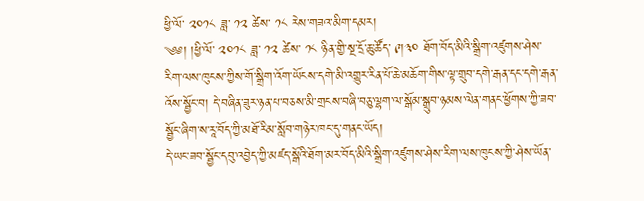ཕྱི་ལོ་ ༢༠༡༨ ཟླ་ ༡༢ ཚེས་ ༡༨ རེས་གཟའ་མིག་དམར།
༄༅། །ཕྱི་ལོ་ ༢༠༡༨ ཟླ་ ༡༢ ཚེས་ ༡༨ ཉིན་གྱི་སྔ་དྲོ་ཆུ་ཚོད་ ༩།༣༠ ཐོག་བོད་མིའི་སྒྲིག་འཛུགས་ཤེས་རིག་ལས་ཁུངས་ཀྱིས་གོ་སྒྲིག་འོག་ཡོངས་དགེ་མི་འགྱུར་རིན་པོ་ཆེ་མཆོག་གིས་ལྟ་གྲུབ་དགེ་རྒན་དང་དགེ་རྒན་འོས་སྦྱོང་བ། དེ་བཞིན་ཟུར་ཉན་པ་བཅས་མི་གྲངས་བཞི་བཅུ་ལྷག་ལ་སྒོམ་སྒྲུབ་ཉམས་ལེན་གནང་ཕྱོགས་ཀྱི་ཟབ་སྦྱོང་ཞིག་ས་རཱ་བོད་ཀྱི་མཐོ་རིམ་སློབ་གཉེར་ཁང་དུ་གནང་ཡོད།
དེ་ཡང་ཟབ་སྦྱོང་དབུ་འབྱེད་ཀྱི་མཛད་སྒོའི་ཐོག་མར་བོད་མིའི་སྒྲིག་འཛུགས་ཤེས་རིག་ལས་ཁུངས་ཀྱི་ཤེས་ཡོན་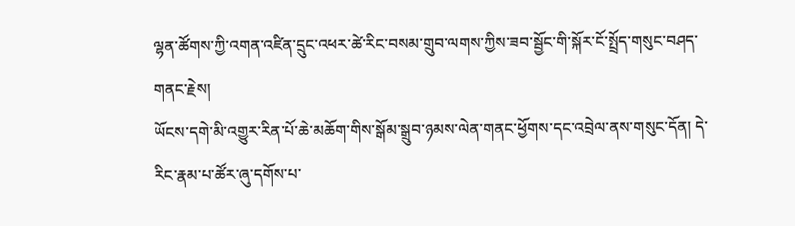ལྷན་ཚོགས་ཀྱི་འགན་འཛིན་དྲུང་འཕར་ཚེ་རིང་བསམ་གྲུབ་ལགས་ཀྱིས་ཟབ་སྦྱོང་གི་སྐོར་ངོ་སྤྲོད་གསུང་བཤད་གནང་རྗེས།
ཡོངས་དགེ་མི་འགྱུར་རིན་པོ་ཆེ་མཆོག་གིས་སྒོམ་སྒྲུབ་ཉམས་ལེན་གནང་ཕྱོགས་དང་འབྲེལ་ནས་གསུང་དོན། དེ་རིང་རྣམ་པ་ཚོར་ཞུ་དགོས་པ་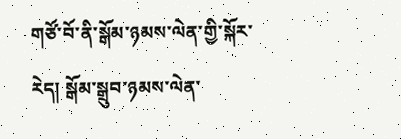གཙོ་བོ་ནི་སྒོམ་ཉམས་ལེན་གྱི་སྐོར་རེད། སྒོམ་སྒྲུབ་ཉམས་ལེན་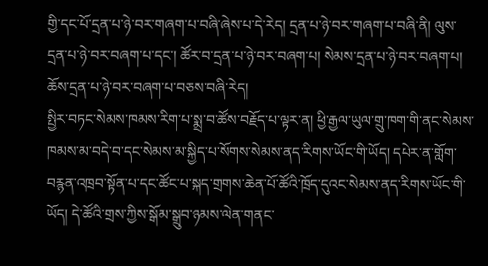གྱི་དང་པོ་དྲན་པ་ཉེ་བར་གཞག་པ་བཞི་ཞེས་པ་དེ་རེད། དྲན་པ་ཉེ་བར་གཞག་པ་བཞི་ནི། ལུས་དྲན་པ་ཉེ་བར་བཞག་པ་དང་། ཚོར་བ་དྲན་པ་ཉེ་བར་བཞག་པ། སེམས་དྲན་པ་ཉེ་བར་བཞག་པ། ཆོས་དྲན་པ་ཉེ་བར་བཞག་པ་བཅས་བཞི་རེད།
སྤྱིར་བཏང་སེམས་ཁམས་རིག་པ་སྨྲ་བ་ཚོས་བརྗོད་པ་ལྟར་ན། ཕྱི་རྒྱལ་ཡུལ་གྲུ་ཁག་གི་ནང་སེམས་ཁམས་མ་བདེ་བ་དང་སེམས་མ་སྐྱིད་པ་སོགས་སེམས་ནད་རིགས་ཡོང་གི་ཡོད། དཔེར་ན་གློག་བརྙན་འཁྲབ་སྟོན་པ་དང་ཚོང་པ་སྐད་གྲགས་ཆེན་པོ་ཚོའི་ཁྲོད་དུའང་སེམས་ནད་རིགས་ཡོང་གི་ཡོད། དེ་ཚོའི་གྲས་ཀྱིས་སྒོམ་སྒྲུབ་ཉམས་ལེན་གནང་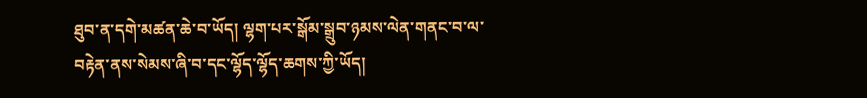ཐུབ་ན་དགེ་མཚན་ཆེ་བ་ཡོད། ལྷག་པར་སྒོམ་སྒྲུབ་ཉམས་ལེན་གནང་བ་ལ་བརྟེན་ནས་སེམས་ཞི་བ་དང་ལྷོད་ལྷོད་ཆགས་ཀྱི་ཡོད།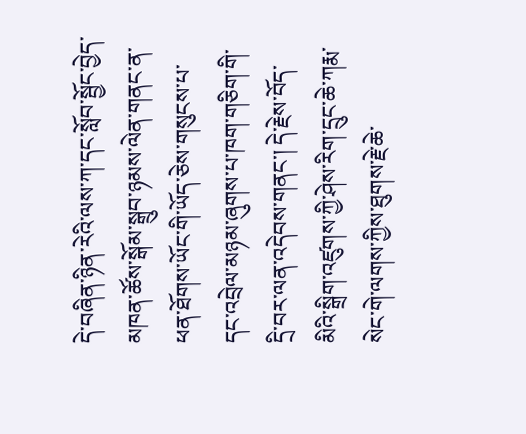དེ་བཞིན་ཉིན་རེའི་ལས་ཀ་དང་སློབ་སྦྱོང་བྱེད་མཁན་ཚོས་སྒོམ་སྒྲུབ་ཉམས་ལེན་གནང་ན་ཕན་ཐོགས་ཡོང་གི་ཡོད་ཅེས་གསུངས་པ་དང་འབྲེལ་མཉམ་ཞུགས་པ་ཁག་གཅིག་གི་དྲི་བར་ལན་འདེབས་གནང་། དེ་རྗེས་བོད་མིའི་སྒྲིག་འཛུགས་ཀྱི་ཤེས་རིག་དྲུང་ཆེ་ཀརྨ་སེང་གེ་ལགས་ཀྱིས་ཐུགས་རྗེ་ཆེ་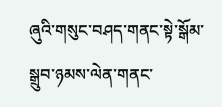ཞུའི་གསུང་བཤད་གནང་སྟེ་སྒོམ་སྒྲུབ་ཉམས་ལེན་གནང་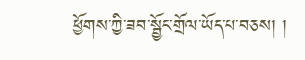ཕྱོགས་ཀྱི་ཟབ་སྦྱོང་གྲོལ་ཡོད་པ་བཅས། །